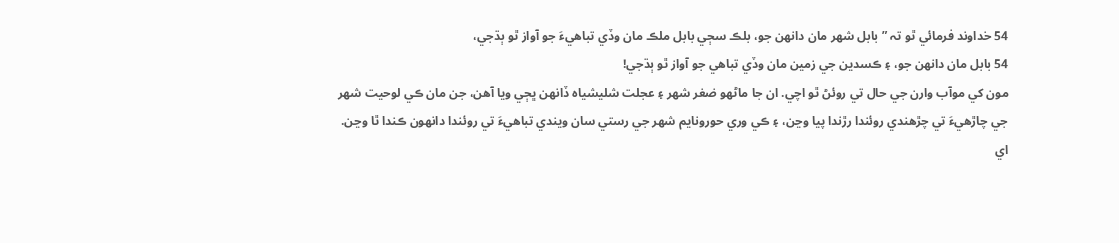54 خداوند فرمائي ٿو تہ ”بابل شهر مان دانهن جو، بلڪ سڄي بابل ملڪ مان وڏي تباهيءَ جو آواز ٿو ٻڌجي،
54 بابل مان دانهن جو، ۽ ڪسدين جي زمين مان وڏي تباهي جو آواز ٿو ٻڌجي!
مون کي موآب وارن جي حال تي روئڻ ٿو اچي. ان جا ماڻهو ضغر شهر ۽ عجلت شليشياہ ڏانهن ڀڄي ويا آهن، جن مان ڪي لوحيت شهر جي چاڙهيءَ تي چڙهندي روئندا رڙندا پيا وڃن، ۽ ڪي وري حورونايم شهر جي رستي سان ويندي تباهيءَ تي روئندا دانهون ڪندا ٿا وڃن.
اي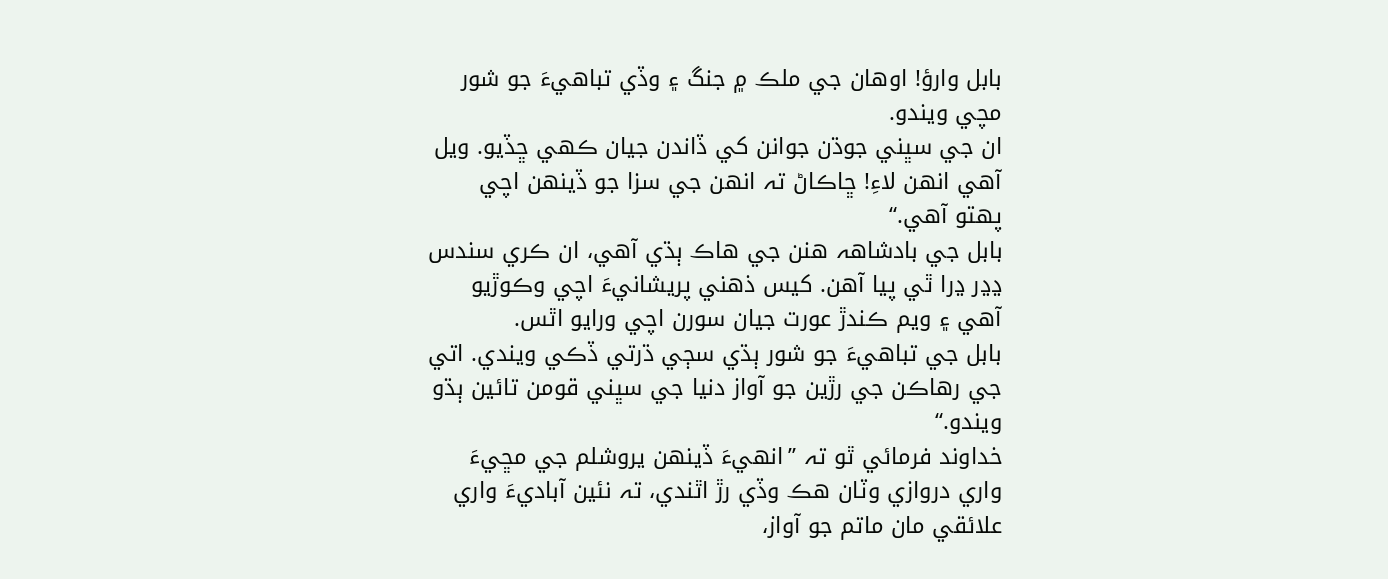بابل وارؤ! اوهان جي ملڪ ۾ جنگ ۽ وڏي تباهيءَ جو شور مچي ويندو.
ان جي سڀني جوڌن جوانن کي ڏاندن جيان ڪهي ڇڏيو. ويل آهي انهن لاءِ! ڇاڪاڻ تہ انهن جي سزا جو ڏينهن اچي پهتو آهي.“
بابل جي بادشاهہ هنن جي هاڪ ٻڌي آهي، ان ڪري سندس ڍڍر ڍرا ٿي پيا آهن. کيس ذهني پريشانيءَ اچي وڪوڙيو آهي ۽ ويم ڪندڙ عورت جيان سورن اچي ورايو اٿس.
بابل جي تباهيءَ جو شور ٻڌي سڄي ڌرتي ڏڪي ويندي. اتي جي رهاڪن جي رڙين جو آواز دنيا جي سڀني قومن تائين ٻڌو ويندو.“
خداوند فرمائي ٿو تہ ”انهيءَ ڏينهن يروشلم جي مڇيءَ واري دروازي وٽان هڪ وڏي رڙ اٿندي، تہ نئين آباديءَ واري علائقي مان ماتم جو آواز،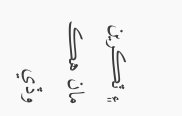۽ ٽڪرين مان هڪ وڏي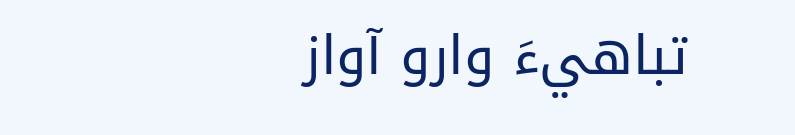تباهيءَ وارو آواز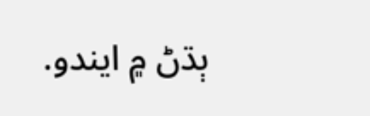ٻڌڻ ۾ ايندو.